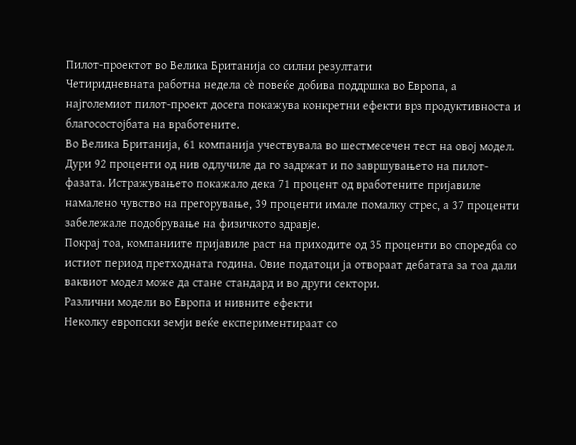Пилот-проектот во Велика Британија со силни резултати
Четиридневната работна недела сè повеќе добива поддршка во Европа, а најголемиот пилот-проект досега покажува конкретни ефекти врз продуктивноста и благосостојбата на вработените.
Во Велика Британија, 61 компанија учествувала во шестмесечен тест на овој модел. Дури 92 проценти од нив одлучиле да го задржат и по завршувањето на пилот-фазата. Истражувањето покажало дека 71 процент од вработените пријавиле намалено чувство на прегорување, 39 проценти имале помалку стрес, а 37 проценти забележале подобрување на физичкото здравје.
Покрај тоа, компаниите пријавиле раст на приходите од 35 проценти во споредба со истиот период претходната година. Овие податоци ја отвораат дебатата за тоа дали ваквиот модел може да стане стандард и во други сектори.
Различни модели во Европа и нивните ефекти
Неколку европски земји веќе експериментираат со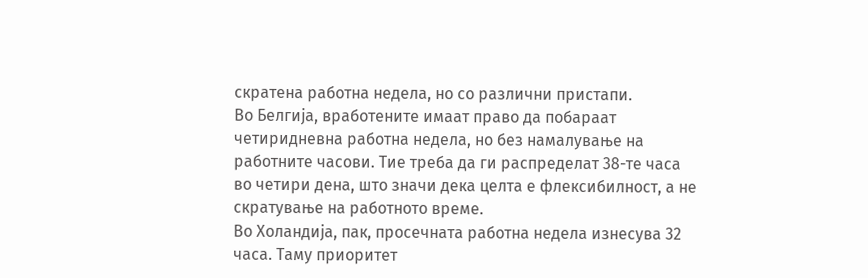скратена работна недела, но со различни пристапи.
Во Белгија, вработените имаат право да побараат четиридневна работна недела, но без намалување на работните часови. Тие треба да ги распределат 38-те часа во четири дена, што значи дека целта е флексибилност, а не скратување на работното време.
Во Холандија, пак, просечната работна недела изнесува 32 часа. Таму приоритет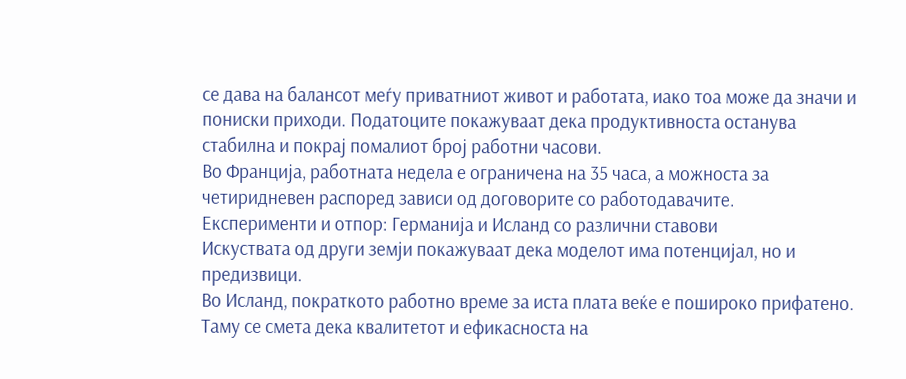се дава на балансот меѓу приватниот живот и работата, иако тоа може да значи и пониски приходи. Податоците покажуваат дека продуктивноста останува стабилна и покрај помалиот број работни часови.
Во Франција, работната недела е ограничена на 35 часа, а можноста за четиридневен распоред зависи од договорите со работодавачите.
Експерименти и отпор: Германија и Исланд со различни ставови
Искуствата од други земји покажуваат дека моделот има потенцијал, но и предизвици.
Во Исланд, пократкото работно време за иста плата веќе е пошироко прифатено. Таму се смета дека квалитетот и ефикасноста на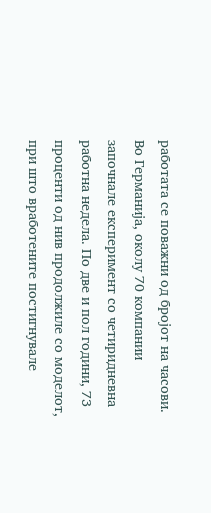работата се поважни од бројот на часови.
Во Германија, околу 70 компании започнале експеримент со четиридневна работна недела. По две и пол години, 73 проценти од нив продолжиле со моделот, при што вработените постигнувале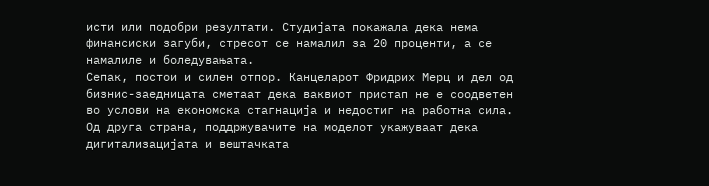исти или подобри резултати. Студијата покажала дека нема финансиски загуби, стресот се намалил за 20 проценти, а се намалиле и боледувањата.
Сепак, постои и силен отпор. Канцеларот Фридрих Мерц и дел од бизнис-заедницата сметаат дека ваквиот пристап не е соодветен во услови на економска стагнација и недостиг на работна сила.
Од друга страна, поддржувачите на моделот укажуваат дека дигитализацијата и вештачката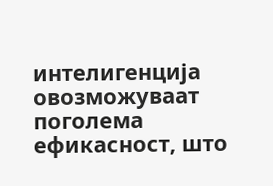интелигенција овозможуваат поголема ефикасност, што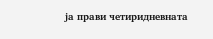ја прави четиридневната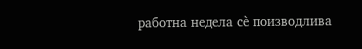работна недела сè поизводлива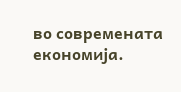во современата економија.